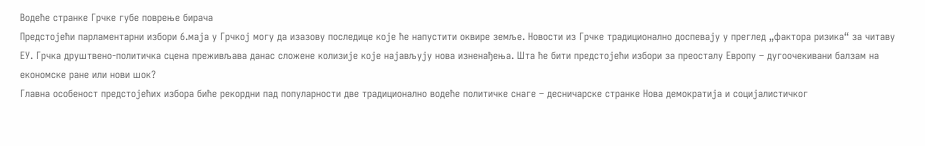Водеће странке Грчке губе поврење бирача
Предстојећи парламентарни избори 6.маја у Грчкој могу да изазову последице које ће напустити оквире земље. Новости из Грчке традиционално доспевају у преглед „фактора ризика“ за читаву ЕУ. Грчка друштвено-политичка сцена преживљава данас сложене колизије које најављују нова изненађења. Шта ће бити предстојећи избори за преосталу Европу – дугоочекивани балзам на економске ране или нови шок?
Главна особеност предстојећих избора биће рекордни пад популарности две традиционално водеће политичке снаге – десничарске странке Нова демократија и социјалистичког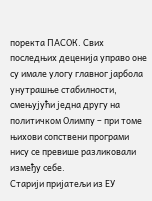поректа ПАСОК. Свих последњих деценија управо оне су имале улогу главног јарбола унутрашње стабилности, смењујући једна другу на политичком Олимпу – при томе њихови сопствени програми нису се превише разликовали између себе.
Старији пријатељи из ЕУ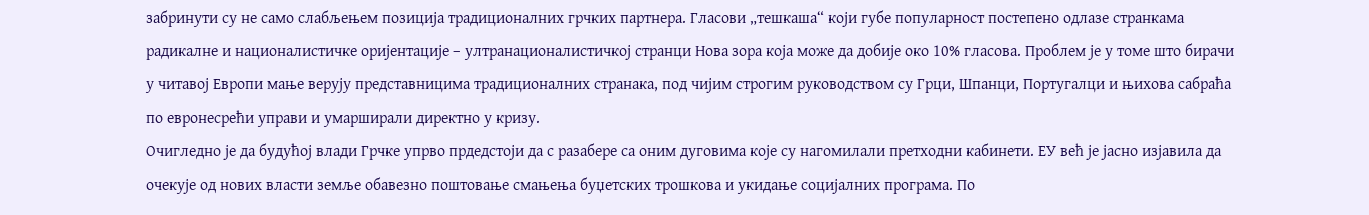забринути су не само слабљењем позиција традиционалних грчких партнера. Гласови „тешкаша“ који губе популарност постепено одлазе странкама радикалне и националистичке оријентације – ултранационалистичкој странци Нова зора која може да добије око 10% гласова. Проблем је у томе што бирачи у читавој Европи мање верују представницима традиционалних странака, под чијим строгим руководством су Грци, Шпанци, Португалци и њихова сабраћа по евронесрећи управи и умарширали директно у кризу.
Очигледно је да будућој влади Грчке упрво прдедстоји да с разабере са оним дуговима које су нагомилали претходни кабинети. ЕУ већ је јасно изјавила да очекује од нових власти земље обавезно поштовање смањења буџетских трошкова и укидање социјалних програма. По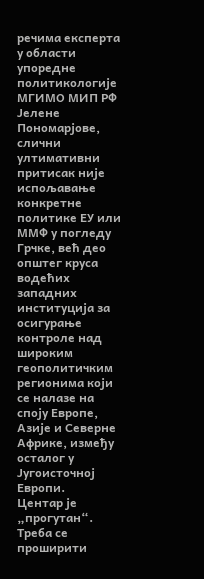речима експерта у области упоредне политикологије МГИМО МИП РФ Јелене Пономарјове, слични ултимативни притисак није испољавање конкретне политике ЕУ или ММФ у погледу Грчке, већ део општег круса водећих западних институција за осигурање контроле над широким геополитичким регионима који се налазе на споју Европе, Азије и Северне Африке, између осталог у Југоисточној Европи.
Центар је „прогутан“. Треба се проширити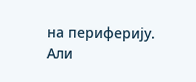на периферију. Али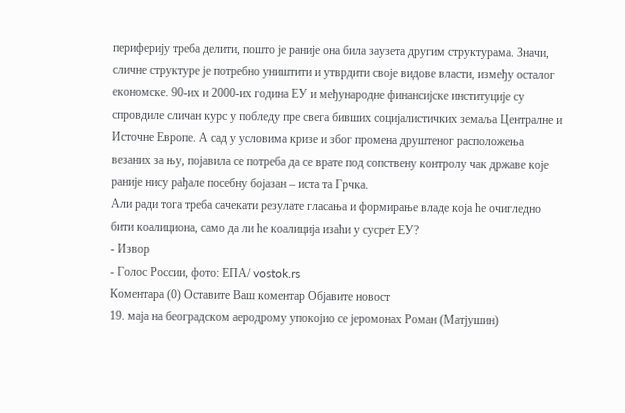периферију треба делити, пошто је раније она била заузета другим структурама. Значи, сличне структуре је потребно уништити и утврдити своје видове власти, између осталог економске. 90-их и 2000-их година ЕУ и међународне финансијске институције су спровдиле сличан курс у побледу пре свега бивших социјалистичких земаља Централне и Источне Европе. А сад у условима кризе и због промена друштеног расположења везаних за њу, појавила се потреба да се врате под сопствену контролу чак државе које раније нису рађале посебну бојазан – иста та Грчка.
Али ради тога треба сачекати резулате гласања и формирање владе која ће очигледно бити коалициона, само да ли ће коалиција изаћи у сусрет ЕУ?
- Извор
- Голос России, фото: ЕПА/ vostok.rs
Коментара (0) Оставите Ваш коментар Објавите новост
19. маја на београдском аеродрому упокојио се јеромонах Роман (Матјушин)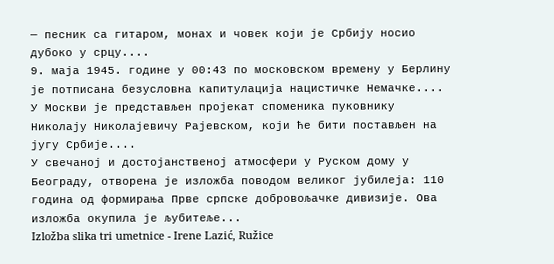— песник са гитаром, монах и човек који је Србију носио дубоко у срцу....
9. маја 1945. године у 00:43 по московском времену у Берлину је потписана безусловна капитулација нацистичке Немачке....
У Москви је представљен пројекат споменика пуковнику Николају Николајевичу Рајевском, који ће бити постављен на југу Србије....
У свечаној и достојанственој атмосфери у Руском дому у Београду, отворена је изложба поводом великог јубилеја: 110 година од формирања Прве српске добровољачке дивизије. Ова изложба окупила је љубитеље...
Izložba slika tri umetnice - Irene Lazić, Ružice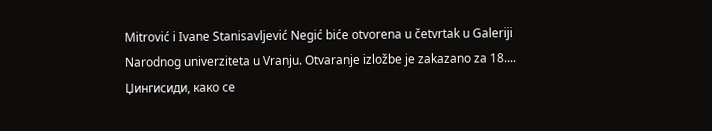Mitrović i Ivane Stanisavljević Negić biće otvorena u četvrtak u Galeriji Narodnog univerziteta u Vranju. Otvaranje izložbe je zakazano za 18....
Џингисиди, како се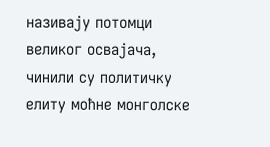називају потомци великог освајача, чинили су политичку елиту моћне монголске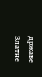државе Златне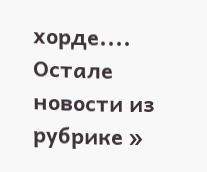хорде....
Остале новости из рубрике »